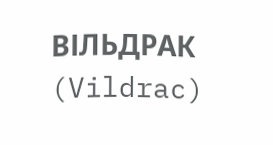ВІЛЬДРАК (Vildrac)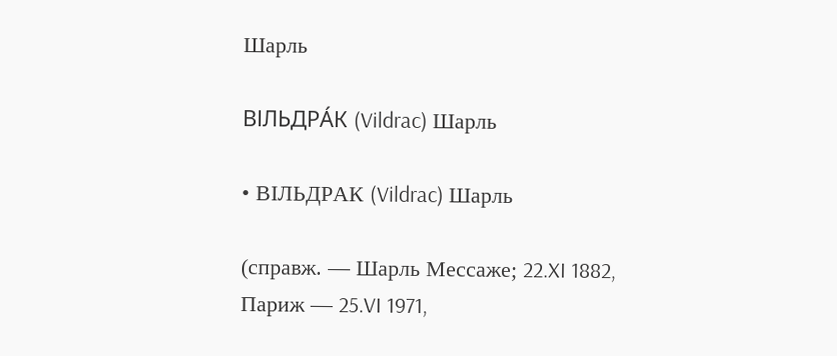Шарль

ВІЛЬДРА́К (Vildrac) Шарль

• ВІЛЬДРАК (Vildrac) Шарль

(справж. — Шарль Мессаже; 22.XI 1882, Париж — 25.VI 1971,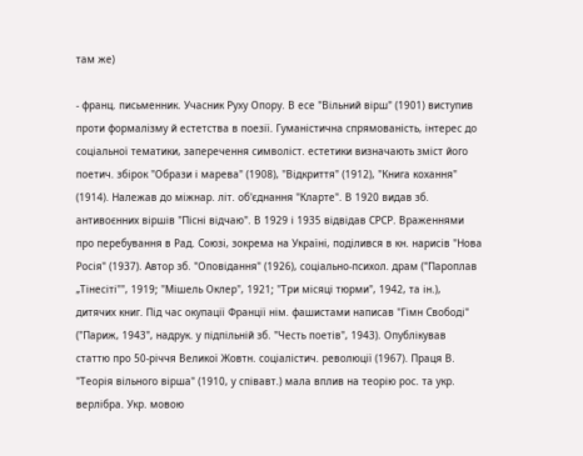там же)

- франц. письменник. Учасник Руху Опору. В есе "Вільний вірш" (1901) виступив проти формалізму й естетства в поезії. Гуманістична спрямованість, інтерес до соціальної тематики, заперечення символіст. естетики визначають зміст його поетич. збірок "Образи і марева" (1908), "Відкриття" (1912), "Книга кохання" (1914). Належав до міжнар. літ. об'єднання "Кларте". В 1920 видав зб. антивоєнних віршів "Пісні відчаю". В 1929 і 1935 відвідав СРСР. Враженнями про перебування в Рад. Союзі, зокрема на Україні, поділився в кн. нарисів "Нова Росія" (1937). Автор зб. "Оповідання" (1926), соціально-психол. драм ("Пароплав „Тінесіті"", 1919; "Мішель Оклер", 1921; "Три місяці тюрми", 1942, та ін.), дитячих книг. Під час окупації Франції нім. фашистами написав "Гімн Свободі" ("Париж, 1943", надрук. у підпільній зб. "Честь поетів", 1943). Опублікував статтю про 50-річчя Великої Жовтн. соціалістич. революції (1967). Праця В. "Теорія вільного вірша" (1910, у співавт.) мала вплив на теорію рос. та укр. верлібра. Укр. мовою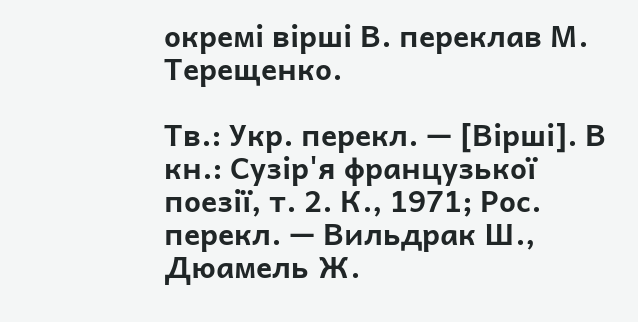окремі вірші В. переклав М. Терещенко.

Тв.: Укр. перекл. — [Вірші]. В кн.: Сузір'я французької поезії, т. 2. К., 1971; Рос. перекл. — Вильдрак Ш., Дюамель Ж.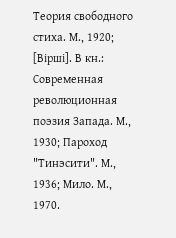Теория свободного стиха. М., 1920; [Вірші]. В кн.: Современная революционная поэзия Запада. М., 1930; Пароход "Тинэсити". М., 1936; Мило. М., 1970.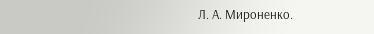Л. А. Мироненко.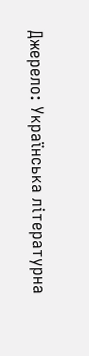Джерело: Українська літературна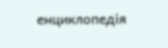енциклопедія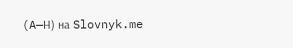(A—Н) на Slovnyk.me